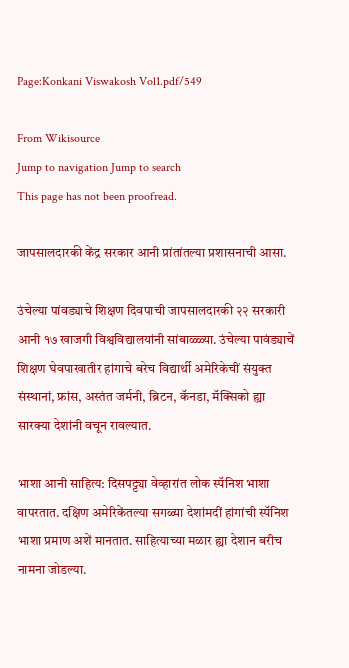Page:Konkani Viswakosh Vol1.pdf/549

From Wikisource
Jump to navigation Jump to search
This page has not been proofread.

जापसालदारकी केंद्र सरकार आनी प्रांतांतल्या प्रशासनाची आसा.

उंचेल्या पांवड्याचे शिक्षण दिवपाची जापसालदारकी २२ सरकारी आनी १७ खाजगी विश्वविद्यालयांनी सांबाळ्ळ्या. उंचेल्या पावंड्याचें शिक्षण घेवपाखातीर हांगाचे बरेच विद्यार्थी अमेरिकेचीं संयुक्त संस्थानां, फ्रांस, अस्तंत जर्मनी, ब्रिटन, कॅनडा, मॅक्सिको ह्या सारक्या देशांनी वचून रावल्यात.

भाशा आनी साहित्य: दिसपट्ट्या वेव्हारांत लोक स्पॅनिश भाशा वापरतात. दक्षिण अमेरिकेंतल्या सगळ्या देशांमदीं हांगांची स्पॅनिश भाशा प्रमाण अशें मानतात. साहित्याच्या मळार ह्या देशान बरीच नामना जोडल्या.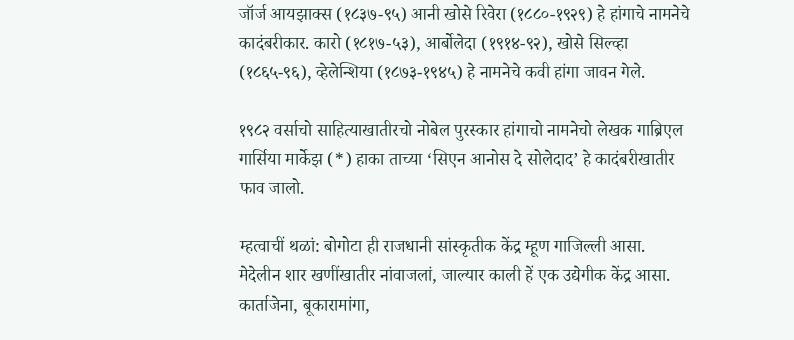जॉर्ज आयझाक्स (१८३७-९५) आनी खोसे रिवेरा (१८८०-१९२९) हे हांगाचे नामनेचे कादंबरीकार. कारो (१८१७-५३), आर्बोलेदा (१९१४-९२), खोसे सिल्व्हा (१८६५-९६), व्हेलेन्शिया (१८७३-१९४५) हे नामनेचे कवी हांगा जावन गेले.

१९८२ वर्साचो साहित्याखातीरचो नोबेल पुरस्कार हांगाचो नामनेचो लेखक गाब्रिएल गार्सिया मार्केझ (*) हाका ताच्या ‘सिएन आनोस दे सोलेदाद’ हे कादंबरीखातीर फाव जालो.

म्हत्वाचीं थळां: बोगोटा ही राजधानी सांस्कृतीक केंद्र म्हूण गाजिल्ली आसा. मेदेलीन शार खणींखातीर नांवाजलां, जाल्यार काली हें एक उद्येगीक केंद्र आसा. कार्ताजेना, बूकारामांगा,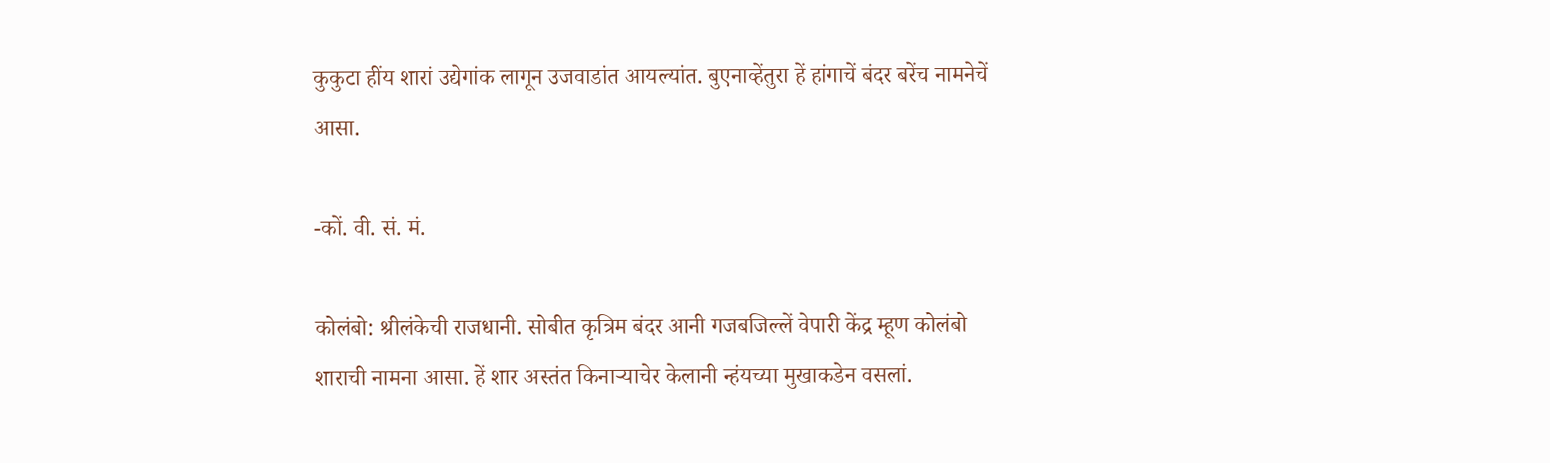कुकुटा हींय शारां उद्येगांक लागून उजवाडांत आयल्यांत. बुएनाव्हेंतुरा हें हांगाचें बंदर बरेंच नामनेचें आसा.

-कों. वी. सं. मं.

कोलंबो: श्रीलंकेची राजधानी. सोबीत कृत्रिम बंदर आनी गजबजिल्लें वेपारी केंद्र म्हूण कोलंबो शाराची नामना आसा. हें शार अस्तंत किनाऱ्याचेर केलानी न्हंयच्या मुखाकडेन वसलां.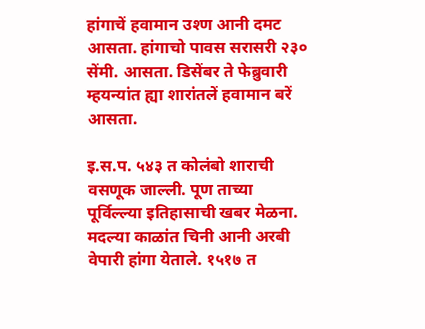हांगाचें हवामान उश्ण आनी दमट आसता. हांगाचो पावस सरासरी २३० सेंमी. आसता. डिसेंबर ते फेब्रुवारी म्हयन्यांत ह्या शारांतलें हवामान बरें आसता.

इ.स.प. ५४३ त कोलंबो शाराची वसणूक जाल्ली. पूण ताच्या पूर्विल्ल्या इतिहासाची खबर मेळना. मदल्या काळांत चिनी आनी अरबी वेपारी हांगा येताले. १५१७ त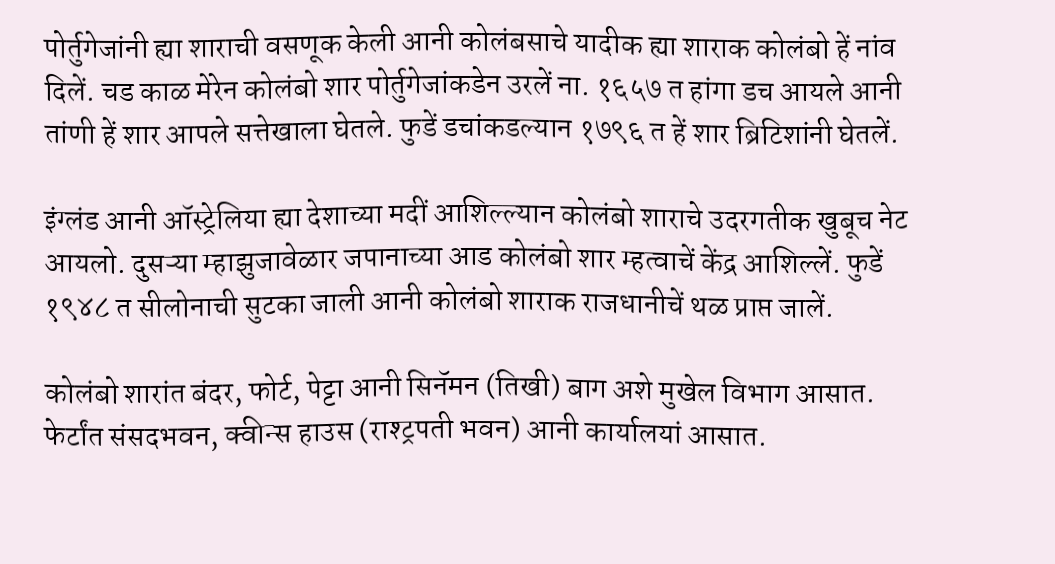पोर्तुगेजांनी ह्या शाराची वसणूक केली आनी कोलंबसाचे यादीक ह्या शाराक कोलंबो हें नांव दिलें. चड काळ मेरेन कोलंबो शार पोर्तुगेजांकडेन उरलें ना. १६५७ त हांगा डच आयले आनी तांणी हें शार आपले सत्तेखाला घेतले. फुडें डचांकडल्यान १७९६ त हें शार ब्रिटिशांनी घेतलें.

इंग्लंड आनी ऑस्ट्रेलिया ह्या देशाच्या मदीं आशिल्ल्यान कोलंबो शाराचे उदरगतीक खुबूच नेट आयलो. दुसऱ्या म्हाझुजावेळार जपानाच्या आड कोलंबो शार म्हत्वाचें केंद्र आशिल्लें. फुडें १९४८ त सीलोनाची सुटका जाली आनी कोलंबो शाराक राजधानीचें थळ प्राप्त जालें.

कोलंबो शारांत बंदर, फोर्ट, पेट्टा आनी सिनॅमन (तिखी) बाग अशे मुखेल विभाग आसात. फेर्टांत संसदभवन, क्वीन्स हाउस (राश्ट्रपती भवन) आनी कार्यालयां आसात.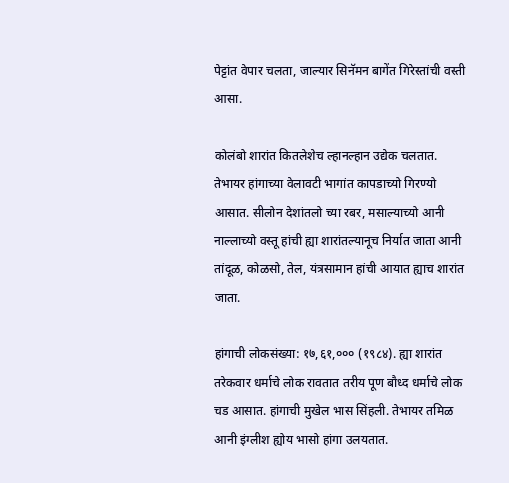पेट्टांत वेपार चलता, जाल्यार सिनॅमन बागेंत गिरेस्तांची वस्ती आसा.

कोलंबो शारांत कितलेशेच ल्हानल्हान उद्येक चलतात. तेभायर हांगाच्या वेलावटी भागांत कापडाच्यो गिरण्यो आसात. सीलोन देशांतलो च्या रबर, मसाल्याच्यो आनी नाल्लाच्यो वस्तू हांची ह्या शारांतल्यानूच निर्यात जाता आनी तांदूळ, कोळसो, तेल, यंत्रसामान हांची आयात ह्याच शारांत जाता.

हांगाची लोकसंख्या: १७,६१,००० (१९८४). ह्या शारांत तरेकवार धर्माचे लोक रावतात तरीय पूण बौध्द धर्माचे लोक चड आसात. हांगाची मुखेल भास सिंहली. तेभायर तमिळ आनी इंग्लीश ह्योय भासो हांगा उलयतात.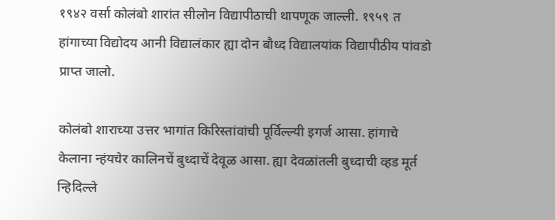१९४२ वर्सा कोलंबो शारांत सीलोन विद्यापीठाची थापणूक जाल्ली. १९५९ त हांगाच्या विद्योदय आनी विद्यालंकार ह्या दोन बौध्द विद्यालयांक विद्यापीठीय पांवडो प्राप्त जालो.

कोलंबो शाराच्या उत्तर भागांत किरिस्तांवांची पूर्विल्ल्यी इगर्ज आसा. हांगाचे केलाना न्हंयचेर कालिनचें बुध्दाचें देवूळ आसा. ह्या देवळांतली बुध्दाची व्हड मूर्त न्हिदिल्ले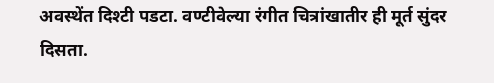अवस्थेंत दिश्टी पडटा. वण्टीवेल्या रंगीत चित्रांखातीर ही मूर्त सुंदर दिसता.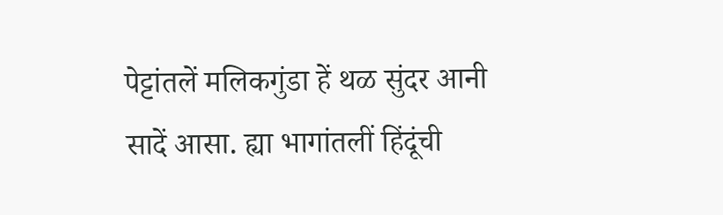पेट्टांतलें मलिकगुंडा हें थळ सुंदर आनी सादें आसा. ह्या भागांतलीं हिंदूंची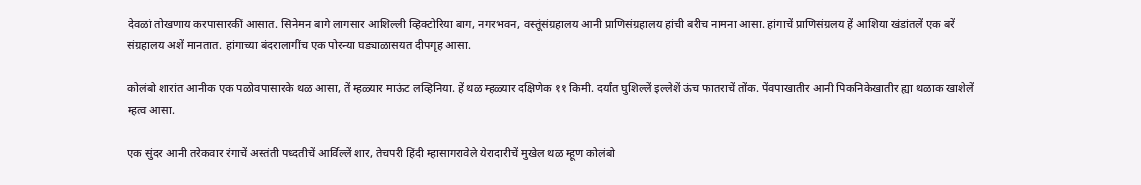देवळां तोखणाय करपासारकीं आसात. सिनेमन बागे लागसार आशिल्ली व्हिक्टोरिया बाग, नगरभवन, वस्तूंसंग्रहालय आनी प्राणिसंग्रहालय हांची बरीच नामना आसा. हांगाचें प्राणिसंग्रलय हें आशिया खंडांतलें एक बरें संग्रहालय अशें मानतात. हांगाच्या बंदरालागींच एक पोरन्या घड्याळासयत दीपगृह आसा.

कोलंबो शारांत आनीक एक पळोवपासारके थळ आसा, तें म्हळ्यार माऊंट लव्हिनिया. हें थळ म्हळ्यार दक्षिणेक ११ किमी. दर्यांत घुशिल्लें इल्लेशें ऊंच फातराचें तोंक. पेंवपाखातीर आनी पिकनिकेखातीर ह्या थळाक खाशेलें म्हत्व आसा.

एक सुंदर आनी तरेकवार रंगाचें अस्तंती पध्दतीचें आर्विल्लें शार, तेचपरी हिंदी म्हासागरावेले येरादारीचें मुखेल थळ म्हूण कोलंबो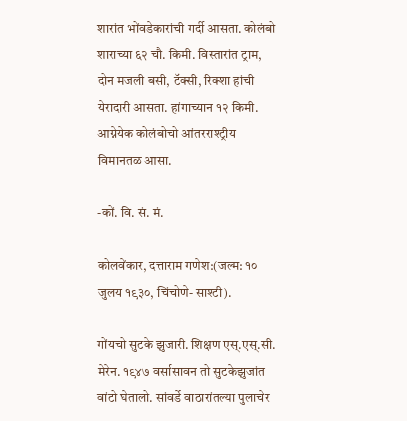शारांत भोंवडेकारांची गर्दी आसता. कोलंबो शाराच्या ६२ चौ. किमी. विस्तारांत ट्राम, दोन मजली बसी, टॅक्सी, रिक्शा हांची येरादारी आसता. हांगाच्यान १२ किमी. आग्नेयेक कोलंबोचो आंतरराश्ट्रीय विमानतळ आसा.

-कों. वि. सं. मं.

कोलवेंकार, दत्ताराम गणेश:(जल्म: १० जुलय १९३०, चिंचोणे- साश्टी).

गोंयचो सुटके झुजारी. शिक्षण एस्.एस्.सी. मेरेन. १९४७ वर्सासावन तो सुटकेझुजांत वांटो घेतालो. सांवर्डे वाठारांतल्या पुलाचेर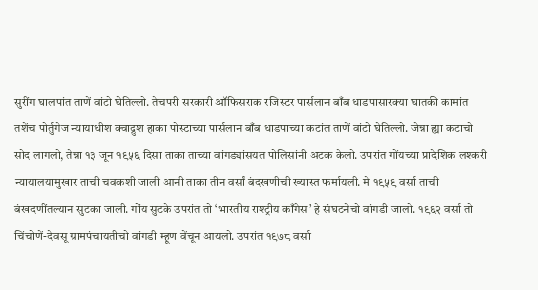सुरींग घालपांत ताणें वांटो घेतिल्लो. तेचपरी सरकारी ऑफिसराक रजिस्टर पार्सलान बाँब धाडपासारक्या घातकी कामांत तशेंच पोर्तुगेज न्यायाधीश क्वाद्रुश हाका पोस्टाच्या पार्सलान बाँब धाडपाच्या कटांत ताणें वांटो घेतिल्लो. जेन्ना ह्या कटाचो सोद लागलो, तेन्ना १३ जून १९५६ दिसा ताका ताच्या वांगड्यांसयत पोलिसांनी अटक केलो. उपरांत गोंयच्या प्रादेशिक लश्करी न्यायालयामुखार ताची चवकशी जाली आनी ताका तीन वर्सां बंदखणीची ख्यास्त फर्मायली. मे १९५९ वर्सा ताची बंखदणींतल्यान सुटका जाली. गोंय सुटके उपरांत तो ‘भारतीय राश्ट्रीय काँगेस’ हे संघटनेचो वांगडी जालो. १९६२ वर्सा तो चिंचोणें-देवसू ग्रामपंचायतीचो वांगडी म्हूण वेंचून आयलो. उपरांत १९७८ वर्सा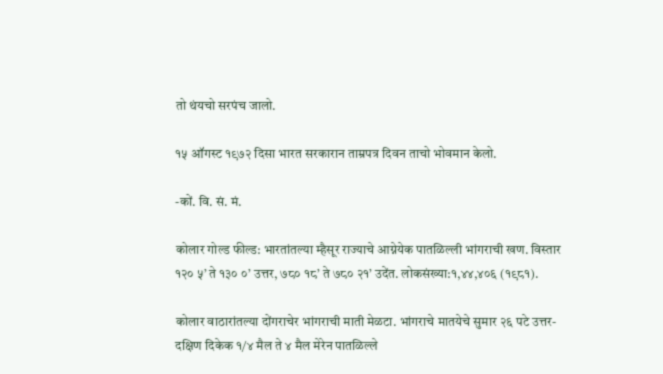तो थंयचो सरपंच जालो.

१५ ऑगस्ट १९७२ दिसा भारत सरकारान ताम्रपत्र दिवन ताचो भोवमान केलो.

-कों. वि. सं. मं.

कोलार गोल्ड फील्ड: भारतांतल्या म्हैसूर राज्याचे आग्नेयेक पातळिल्ली भांगराची खण. विस्तार १२० ५’ ते १३० ०’ उत्तर, ७८० १८’ ते ७८० २१’ उदेंत. लोकसंख्या:१,४४,४०६ (१९८१).

कोलार वाठारांतल्या दोंगराचेर भांगराची माती मेळटा. भांगराचे मातयेचे सुमार २६ पटे उत्तर-दक्षिण दिकेक १/४ मैल ते ४ मैल मेरेन पातळिल्ले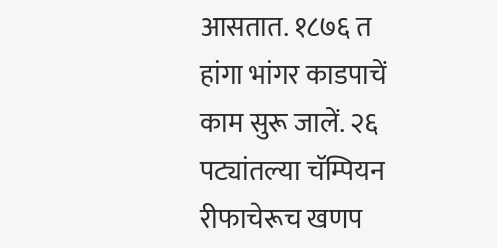आसतात. १८७६ त हांगा भांगर काडपाचें काम सुरू जालें. २६ पट्यांतल्या चॅम्पियन रीफाचेरूच खणप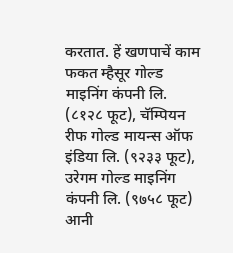करतात. हें खणपाचें काम फकत म्हैसूर गोल्ड माइनिंग कंपनी लि. (८१२८ फूट), चॅम्पियन रीफ गोल्ड मायन्स ऑफ इंडिया लि. (९२३३ फूट), उरेगम गोल्ड माइनिंग कंपनी लि. (९७५८ फूट) आनी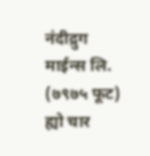नंदीद्रुग माईन्स लि. (७९७५ फूट) ह्यो चार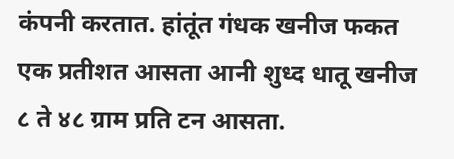कंपनी करतात. हांतूंत गंधक खनीज फकत एक प्रतीशत आसता आनी शुध्द धातू खनीज ८ ते ४८ ग्राम प्रति टन आसता.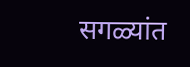सगळ्यांत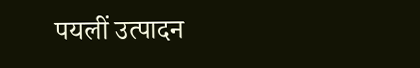पयलीं उत्पादन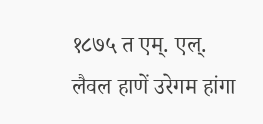१८७५ त एम्. एल्. लैवल हाणें उरेगम हांगा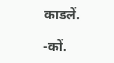काडलें.

-कों.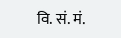वि. सं. मं.